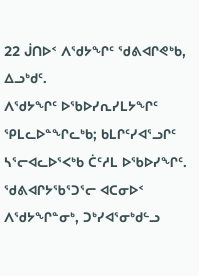22 ᒎᑎᐅᑉ ᐱᖁᔭᖏᑦ ᖁᕕᐊᒋᕙᒃᑲ, ᐃᓗᒃᑯᑦ.
ᐱᖁᔭᖏᑦ ᐅᖃᐅᓯᕆᓯᒪᔭᖏᑦ ᕿᒪᓚᐅᓐᖏᓚᒃᑲ; ᑲᒪᒋᑦᓯᐊᕐᓗᒋᑦ ᓴᕐᓕᐊᓚᐅᕐᐸᒃᑲ ᑖᑦᓱᒪ ᐅᖃᐅᓯᖏᑦ.
ᖁᕕᐊᒋᔭᖃᕐᑐᕐᓕ ᐊᑕᓂᐅᑉ ᐱᖁᔭᖏᓐᓂᒃ, ᑐᒃᓯᐊᕐᓂᒃᑯᓪᓗ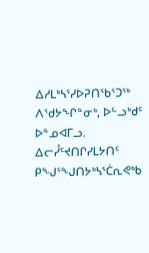ᐃᓱᒪᒃᓴᕐᓯᐅᕈᑎᖃᕐᑐᖅ ᐱᖁᔭᖏᓐᓂᒃ, ᐅᓪᓗᒃᑯᑦ ᐅᓐᓄᐊᒥᓗ.
ᐃᓕᓮᑦᔪᑎᒋᓯᒪᔭᑎᑦ ᑭᖑᕐᖑᑎᔭᒃᓴᕐᑖᕆᕙᒃᑲ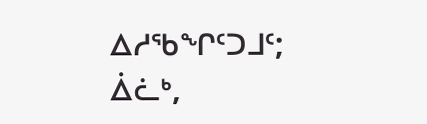ᐃᓱᖃᖏᑦᑐᒧᑦ; ᐄᓛᒃ,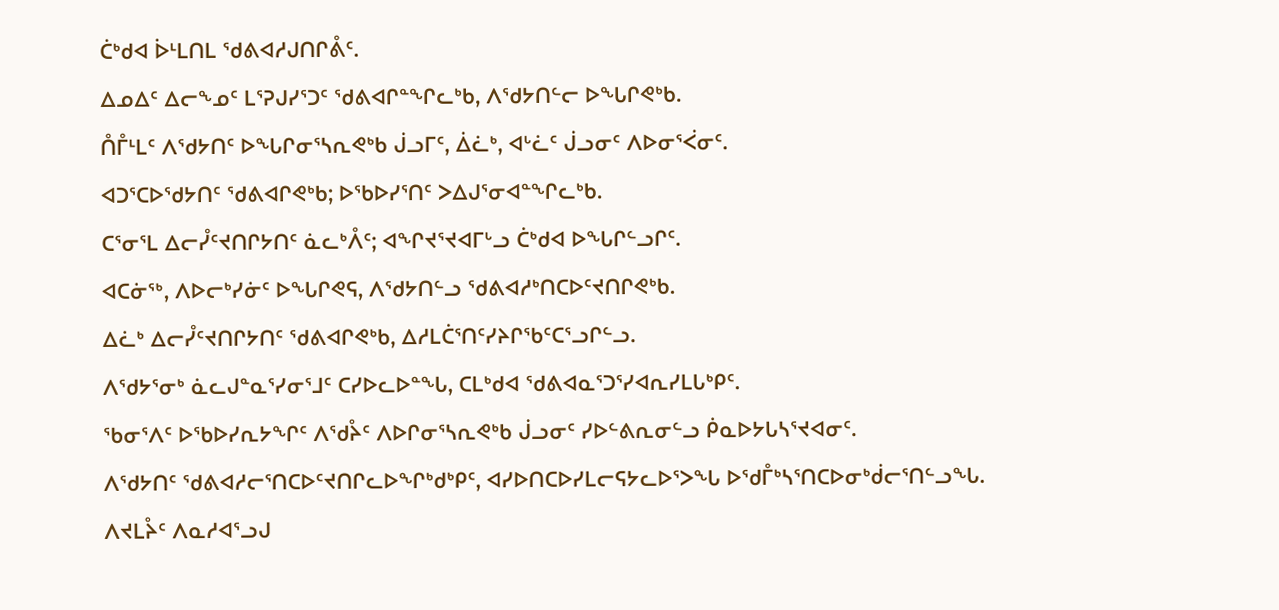ᑖᒃᑯᐊ ᐆᒻᒪᑎᒪ ᖁᕕᐊᓱᒍᑎᒋᕔᑦ.
ᐃᓄᐃᑦ ᐃᓕᖕᓄᑦ ᒪᕐᕈᒍᓯᕐᑐᑦ ᖁᕕᐊᒋᓐᖏᓚᒃᑲ, ᐱᖁᔭᑎᓪᓕ ᐅᖓᒋᕙᒃᑲ.
ᑍᒤᒻᒪᑦ ᐱᖁᔭᑎᑦ ᐅᖓᒋᓂᕐᓴᕆᕙᒃᑲ ᒎᓗᒥᑦ, ᐄᓛᒃ, ᐊᒡᓛᑦ ᒎᓗᓂᑦ ᐱᐅᓂᕐᐹᓂᑦ.
ᐊᑐᕐᑕᐅᖁᔭᑎᑦ ᖁᕕᐊᒋᕙᒃᑲ; ᐅᖃᐅᓯᕐᑎᑦ ᐳᐃᒍᕐᓂᐊᓐᖏᓚᒃᑲ.
ᑕᕐᓂᕐᒪ ᐃᓕᓮᑦᔪᑎᒋᔭᑎᑦ ᓈᓚᒃᐰᑦ; ᐊᖏᔪᕐᔪᐊᒥᒡᓗ ᑖᒃᑯᐊ ᐅᖓᒋᓪᓗᒋᑦ.
ᐊᑕᓃᖅ, ᐱᐅᓕᒃᓯᓃᑦ ᐅᖓᒋᕙᕋ, ᐱᖁᔭᑎᓪᓗ ᖁᕕᐊᓱᒃᑎᑕᐅᑦᔪᑎᒋᕙᒃᑲ.
ᐃᓛᒃ ᐃᓕᓮᑦᔪᑎᒋᔭᑎᑦ ᖁᕕᐊᒋᕙᒃᑲ, ᐃᓱᒪᑖᕐᑎᑦᓯᔨᒋᖃᑦᑕᕐᓗᒋᓪᓗ.
ᐱᖁᔭᕐᓂᒃ ᓈᓚᒍᓐᓇᕐᓯᓂᕐᒧᑦ ᑕᓯᐅᓚᐅᓐᖓ, ᑕᒪᒃᑯᐊ ᖁᕕᐊᓇᕐᑐᕐᓯᐊᕆᓯᒪᒐᒃᑭᑦ.
ᖃᓂᕐᐱᑦ ᐅᖃᐅᓯᕆᔭᖏᑦ ᐱᖁᔧᑦ ᐱᐅᒋᓂᕐᓴᕆᕙᒃᑲ ᒎᓗᓂᑦ ᓯᐅᓪᕕᕆᓂᓪᓗ ᑮᓇᐅᔭᒐᓴᕐᔪᐊᓂᑦ.
ᐱᖁᔭᑎᑦ ᖁᕕᐊᓱᓕᕐᑎᑕᐅᑦᔪᑎᒋᓚᐅᖏᒃᑯᒃᑭᑦ, ᐊᓯᐅᑎᑕᐅᓯᒪᓕᕋᔭᓚᐅᕐᐳᖓ ᐅᖁᒤᒃᓴᕐᑎᑕᐅᓂᒃᑰᓕᕐᑎᓪᓗᖓ.
ᐱᔪᒪᔧᑦ ᐱᓇᓱᐊᕐᓗᒍ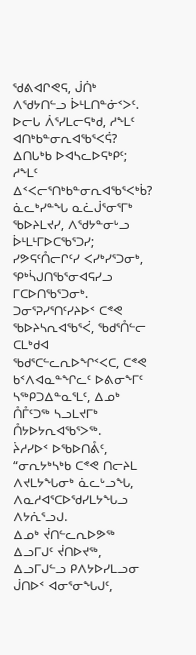ᖁᕕᐊᒋᕙᕋ, ᒎᑏᒃ ᐱᖁᔭᑎᓪᓗ ᐆᒻᒪᑎᓐᓃᑉᐳᑦ.
ᐅᓕᒐ ᐲᕐᓯᒪᓕᕋᒃᑯ, ᓱᖕᒪᑦ ᐊᑎᒃᑲᓐᓂᕆᐊᖃᕐᐸᕌ? ᐃᑎᒐᒃᑲ ᐅᐊᓴᓚᐅᕋᒃᑭᑦ; ᓱᖕᒪᑦ ᐃᑉᐸᓕᕐᑎᒃᑲᓐᓂᕆᐊᖃᕐᐸᒃᑳ?
ᓈᓚᒃᓯᓐᖓ ᓇᓛᒎᕐᓂᕐᒥᒃ ᖃᐅᔨᒪᔪᓯ, ᐱᖁᔭᓐᓂᒡᓗ ᐆᒻᒪᒻᒥᐅᑕᖃᕐᑐᓯ; ᓯᕗᕋᑦᑍᓕᒋᑦᓯ ᐸᓯᒃᓯᕐᑐᓂᒃ, ᕿᒃᓵᒍᑎᖃᕐᓂᐊᕋᓯᓗ ᒥᑕᐅᑎᖃᕐᑐᓂᒃ.
ᑐᓂᕐᕈᓯᕐᑎᑦᓯᔨᐅᑉ ᑕᕝᕙ ᖃᐅᔨᓴᕆᐊᖃᕐᐹ, ᖃᑯᕐᑍᓪᓕ ᑕᒪᒃᑯᐊ ᖃᑯᕐᑕᓪᓚᕆᐅᖏᑉᐸᑕ, ᑕᕝᕙ ᑲᑉᐱᐊᓇᓐᖏᓚᑦ ᐅᕕᓂᖕᒥᑦ ᓴᖅᑭᑐᐃᓐᓇᕐᒪᑦ, ᐃᓄᒃ ᑍᒤᑦᑐᖅ ᓴᓗᒪᔪᒥᒃ ᑍᔭᐅᔭᕆᐊᖃᕐᐳᖅ.
ᔩᓱᓯᐅᑉ ᐅᖃᐅᑎᕔᑦ, “ᓂᕆᔭᒃᓴᒃᑲ ᑕᕝᕙ ᑎᓕᔨᒪ ᐱᔪᒪᔭᖓᓂᒃ ᓈᓚᒡᓗᖓ, ᐱᓇᓱᐊᕐᑕᐅᖁᓯᒪᔭᖓᓗ ᐱᔭᕇᕐᓗᒍ.
ᐃᓄᒃ ᔫᑎᓪᓚᕆᐅᕗᖅ ᐃᓗᒥᒍᑦ ᔫᑎᐅᔪᖅ, ᐃᓗᒥᒍᓪᓗ ᑭᐱᔭᐅᓯᒪᓗᓂ ᒎᑎᐅᑉ ᐊᓂᕐᓂᖓᒍᑦ,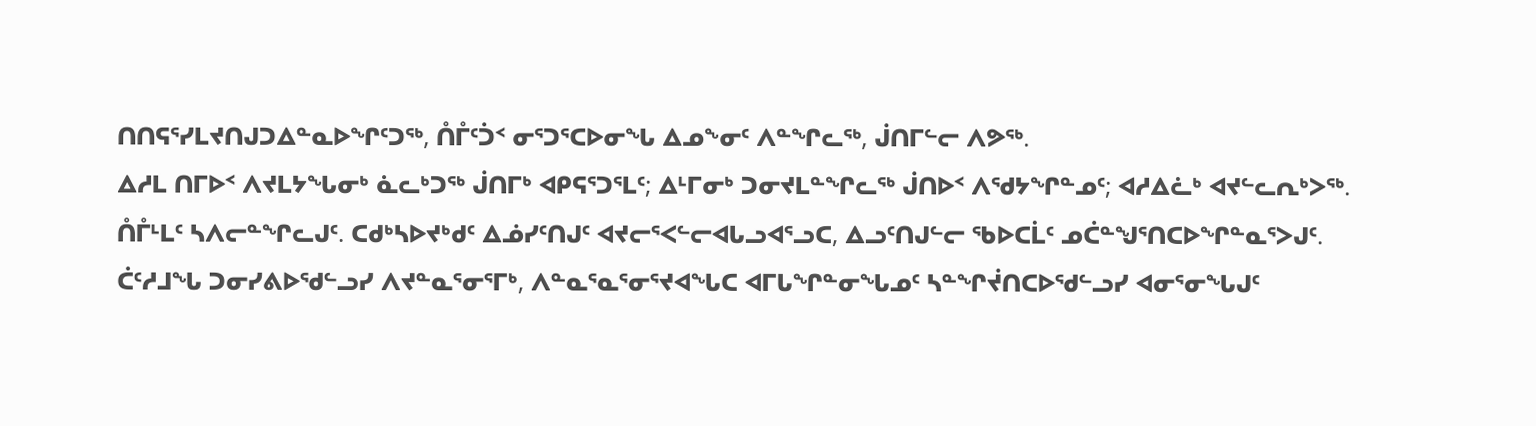ᑎᑎᕋᕐᓯᒪᔪᑎᒍᑐᐃᓐᓇᐅᖏᑦᑐᖅ, ᑍᒤᑦᑑᑉ ᓂᕐᑐᕐᑕᐅᓂᖓ ᐃᓄᖕᓂᑦ ᐱᓐᖏᓚᖅ, ᒎᑎᒥᓪᓕ ᐱᕗᖅ.
ᐃᓱᒪ ᑎᒥᐅᑉ ᐱᔪᒪᔭᖓᓂᒃ ᓈᓚᒃᑐᖅ ᒎᑎᒥᒃ ᐊᑭᕋᕐᑐᕐᒪᑦ; ᐃᒻᒥᓂᒃ ᑐᓂᔪᒪᓐᖏᓚᖅ ᒎᑎᐅᑉ ᐱᖁᔭᖏᓐᓄᑦ; ᐊᓱᐃᓛᒃ ᐊᔪᓪᓚᕆᒃᐳᖅ.
ᑍᒤᒻᒪᑦ ᓴᐱᓕᓐᖏᓚᒍᑦ. ᑕᑯᒃᓴᐅᔪᒃᑯᑦ ᐃᓅᓯᑦᑎᒍᑦ ᐊᔪᓕᕐᐸᓪᓕᐊᒐᓗᐊᕐᓗᑕ, ᐃᓗᑦᑎᒍᓪᓕ ᖃᐅᑕᒫᑦ ᓄᑖᓐᖑᕐᑎᑕᐅᖏᓐᓇᕐᐳᒍᑦ.
ᑖᑦᓱᒧᖓ ᑐᓂᓯᕕᐅᖁᓪᓗᓯ ᐱᔪᓐᓇᕐᓂᕐᒥᒃ, ᐱᓐᓇᕐᓇᕐᓂᕐᔪᐊᖓᑕ ᐊᒥᒐᖏᓐᓂᖓᓄᑦ ᓴᓐᖏᔫᑎᑕᐅᖁᓪᓗᓯ ᐊᓂᕐᓂᖓᒍᑦ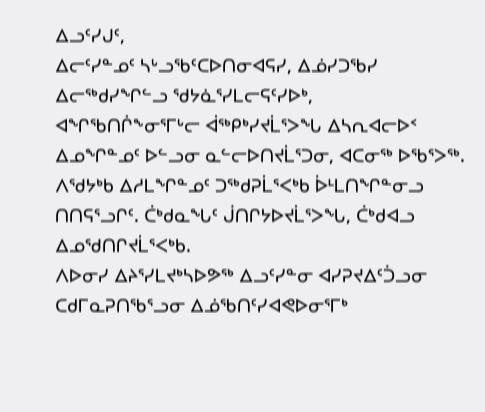ᐃᓗᑦᓯᒍᑦ,
ᐃᓕᑦᓯᓐᓄᑦ ᓴᒡᓗᖃᑦᑕᐅᑎᓂᐊᕋᓯ, ᐃᓅᓯᑐᖃᓯ ᐃᓕᖅᑯᓯᖏᓪᓗ ᖁᔭᓈᕐᓯᒪᓕᕋᑦᓯᐅᒃ,
ᐊᖏᖃᑎᒌᖕᓂᕐᒥᒡᓕ ᐋᖅᑭᒃᓯᔪᒫᕐᐳᖓ ᐃᓴᕆᐊᓕᐅᑉ ᐃᓄᖏᓐᓄᑦ ᐅᓪᓗᓂ ᓇᓪᓕᐅᑎᔪᒫᕐᑐᓂ, ᐊᑕᓂᖅ ᐅᖃᕐᐳᖅ. ᐱᖁᔭᒃᑲ ᐃᓱᒪᖏᓐᓄᑦ ᑐᖅᑯᕈᒫᕐᐸᒃᑲ ᐆᒻᒪᑎᖏᓐᓂᓗ ᑎᑎᕋᕐᓗᒋᑦ. ᑖᒃᑯᓇᖓᑦ ᒎᑎᒋᔭᐅᔪᒫᕐᐳᖓ, ᑖᒃᑯᐊᓗ ᐃᓄᖁᑎᒋᔪᒫᕐᐸᒃᑲ.
ᐱᐅᓂᓯ ᐃᔨᕐᓯᒪᔪᒃᓴᐅᕗᖅ ᐃᓗᑦᓯᓐᓂ ᐊᓯᕈᔪᐃᑦᑑᓗᓂ ᑕᑯᒥᓇᕈᑎᖃᕐᓗᓂ ᐃᓅᖃᑎᑦᓯᐊᕙᐅᓂᕐᒥᒃ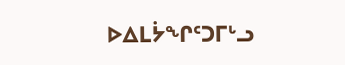ᐅᐃᒪᔮᖏᑦᑐᒥᒡᓗ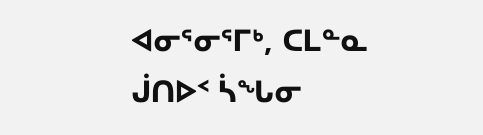ᐊᓂᕐᓂᕐᒥᒃ, ᑕᒪᓐᓇ ᒎᑎᐅᑉ ᓵᖓᓂ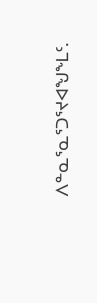ᐱᓐᓇᕐᓇᕐᑐᕐᔪᐊᖑᖕᒪᑦ.